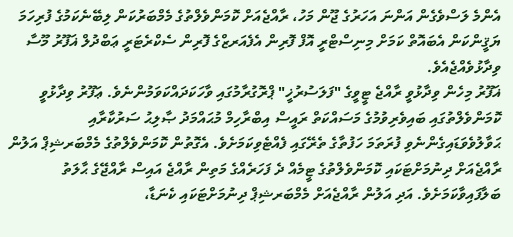އެންމެ ލަސްވެގެން އަންނަ އަހަރުގެ ޖޫން މަހު، ރާއްޖެއަށް ކޮމަންވެލްތުގެ މެމްބަރުކަން ލިބޭނެކަމުގެ ފުރިހަމަ ޔަޤީންކަން އެބައޮތް ކަމަށް މިނިސްޓްރީ އޮފް ފޮރިން އެފެއަރޒްގެ ފޮރިން ސެކްރެޓަރީ ޢަބްދުލް ޣަފޫރު މޫސާ ވިދާޅުވެއްޖެއެވެ.
ޣަފޫރު މިހެން ވިދާޅުވީ ރާއްޖެ ޓީވީގެ "ފަލަސުރުޚީ" ޕްރޮގުރާމުގައި ވާހަކަދައްކަވަމުންނެވެ. ޢަފޫރު ވިދާޅުވީ ކޮމަންވެލްތުގައި ބައިވެރިވުމުގެ މަސައްކަތް ރައީސް އިބްރާހިމް މުޙައްމަދު ޞާލިޙު ސަރުކާރާއި ޙަވާލުވެވަޑައިގެންނެވި ފުރަތަމަ ހަފުތާގެ ތެރޭގައި ފެއްޓެވިކަމަށެވެ. އެގޮތުން ކޮމަންވެލްތުގެ މެމްބަރޝިޕް އަލުން ރާއްޖެއަށް ދިނުމަށްޓަކައި ކޮމަންވެލްތުގެ ޓީމެއް ދެ ފަހަރެއްގެ މަތިން ރާއްޖެ އައިސް ރާއްޖޭގެ ޙާލަތު ބަލާފައިވާކަމަށެވެ. އަދި އަލުން ރާއްޖެއަށް މެމްބަރޝިޕް ދިނުމަށްޓަކައި ކެނަޑާ،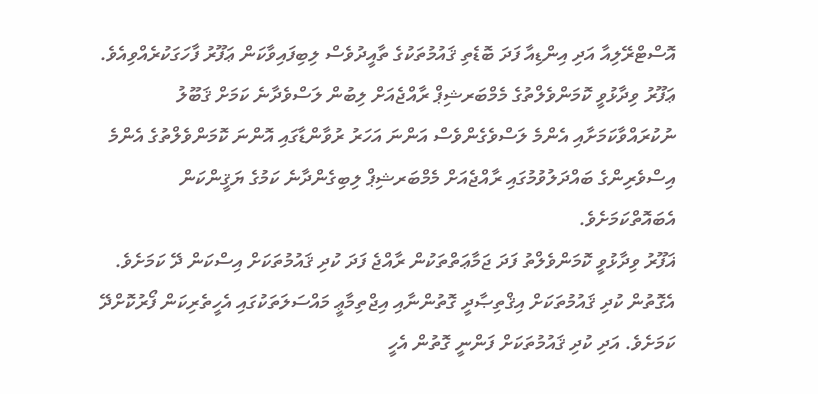އޮސްޓްރޭލިއާ އަދި އިންޑިއާ ފަދަ ބޮޑެތި ޤައުމުތަކުގެ ތާއީދުވެސް ލިބިފައިވާކަން ޢަފޫރު ފާހަގަކުރެއްވިއެވެ.
ޢަފޫރު ވިދާޅުވީ ކޮމަންވެލްތުގެ މެމްބަރޝިޕް ރާއްޖެއަށް ލިބުން ލަސްވެދާނެ ކަމަށް ޤަބޫލު ނުކުރައްވާކަމަށާއި އެންމެ ލަސްވެގެންވެސް އަންނަ އަހަރު ރުވާންޑާގައި އޮންނަ ކޮމަންވެލްތުގެ އެންމެ އިސްވެރިންގެ ބައްދަލުވުމުގައި ރާއްޖެއަށް މެމްބަރޝިޕް ލިބިގެންދާނެ ކަމުގެ ޔަޤީންކަން އެބައޮތްކަމަށެވެ.
ޣަފޫރު ވިދާޅުވީ ކޮމަންވެލްތު ފަދަ ޖަމާޢަތްތަކުން ރާއްޖެ ފަދަ ކުދި ޤައުމުތަކަށް އިސްކަން ދޭ ކަމަށެވެ. އެގޮތުން ކުދި ޤައުމުތަކަށް އިޤްތިޞާދީ ގޮތުންނާއި އިޖްތިމާޢީ މައްސަލަތަކުގައި އެހީތެރިކަން ފޯރުކޮށްދޭ ކަމަށެވެ. އަދި ކުދި ޤައުމުތަކަށް ފަންނީ ގޮތުން އެހީ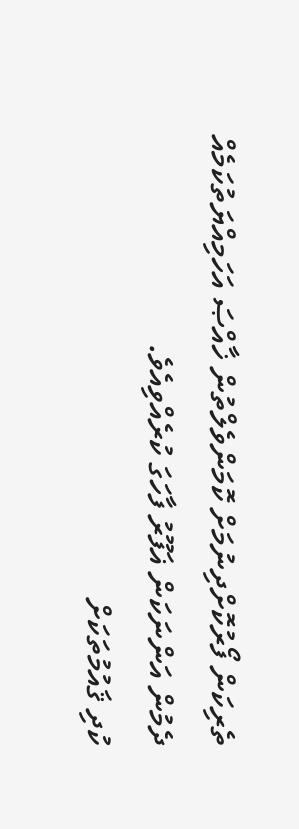ތެރިކަން ފޯރުކޮށްދިނުމަށް ކޮމަންވެލްތުން ޚާއްޞަ އަހަމިއްޔަތުކަމެއް ދެމުން އަންނަކަން ޣަފޫރު ފާހަގަ ކުރެއްވިއެވެ.
ކުދި ޤައުމުތަކަށް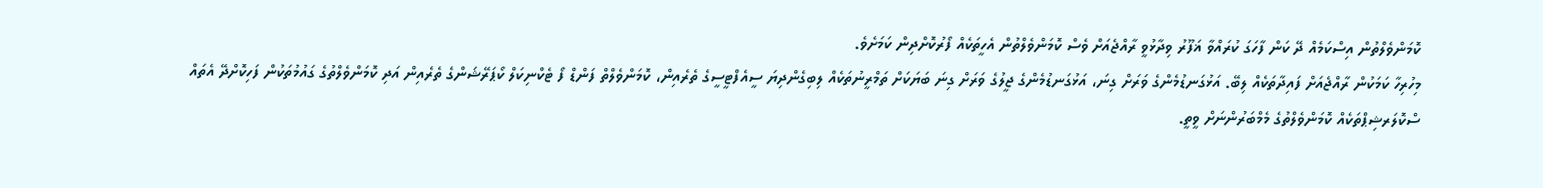ކޮމަންވެލްތުން އިސްކަމެއް ދޭ ކަން ފާހަގަ ކުރައްވާ ޣަފޫރު ވިދާޅުވީ ރާއްޖެއަށް ވެސް ކޮމަންވެލްތުން އެހީތަކެއް ފޯރުކޮށްދިން ކަމަށެވެ.
މިހުރިހާ ކަމަކުން ރާއްޖެއަށް ފައިދާތަކެއް ލިބޭ. އަޅުގަނޑުމެންގެ ވަރަށް ގިނަ، އަޅުގަނޑުމެންގެ ޖީލުގެ ވަރަށް ގިނަ ބަޔަކަށް ތަމްރީނުތަކެއް ލިބިގެންދިޔަ ސީއެފްޓީސީގެ ތެރެއިން، ކޮމަންވެލްތް ފަންޑް ފޯ ޓެކްނިކަލް ކޯޕަރޭޝަންގެ ތެރެއިން އަދި ކޮމަންވެލްތުގެ ގައުމުތަކުން ފަހިކޮށްދޭ އެތައް ސްކޮލަރޝިޕްތަކެއް ކޮމަންވެލްތުގެ މެމްބަރުންނަށް ވީތީ.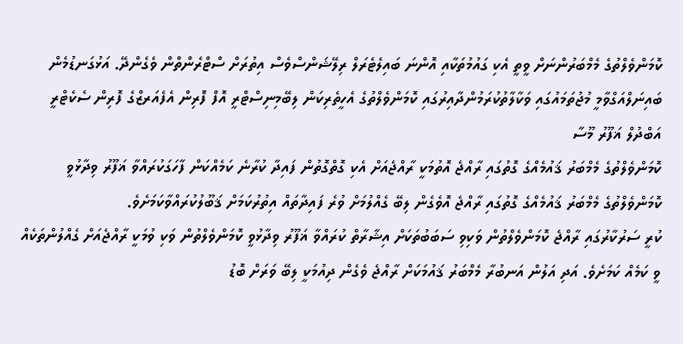ކޮމަންވެލްތުގެ މެމްބަރުންނަށް ވީތީ އެކި ގައުމުތަކާއި އޮންނަ ބައިލެޓެރަލް ރިލޭޝަންސްވެސް އިތުރަށް ސްޓްރެންތްން ވެގެންދޭ. އަޅުގަނޑުމެން ބައިނަލްއަގްވާމީ މުޖުތަމައުގައި ވަކާލާތުކުރަމުންދާއިރުގައި ކޮމަންވެލްތުގެ އެހީތެރިކަން ލިބޭމިނިސްޓްރީ އޮފް ފޮރިން އެފެއަރޒްގެ ފޮރިން ސެކެޓްރީ އަބްދުލް ޣަފޫރު މޫސާ
ކޮމަންވެލްތުގެ މެމްބަރު ޤައުމެއްގެ ގޮތުގައި ރާއްޖެ އޮތުމަކީ ރާއްޖެއަށް އެކި ގޮތްގޮތުން ފައިދާ ކުރާނެ ކަމެއްކަން ފާހަގަކުރައްވާ ޣަފޫރު ވިދާޅުވީ ކޮމަންވެލްތުގެ މެމްބަރު ޤައުމެއްގެ ގޮތުގައި ރާއްޖެ އޮވެގެން ލިބޭ ގެއްލުމަށް ވުރެ ފައިދާތައް އިތުރުކަމަށް ޤަބޫލުކުރައްވާކަމަށެވެ.
ކުރީ ސަރުކާރުގައި ރާއްޖެ ކޮމަންވެލްތުން ވަކިވި ސަބަބުތަކަށް އިޝާރާތް ކުރައްވާ ޣަފޫރު ވިދާޅުވީ ކޮމަންވެލްތުން ވަކި ވުމަކީ ރާއްޖެއަށް ގެއްލުންތަކެއް ވީ ކަމެއް ކަމަށެވެ. އަދި އަލުން އަނބުރާ މެމްބަރު ޤައުމަކަށް ރާއްޖެ ވެގެން ދިއުމަކީ ލިބޭ ވަރަށް ބޮޑު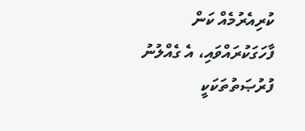ކުރިއެރުމެއް ކަން ފާހަގަކުރައްވައި، އެ ގެއްލުނު ފުރުޞަތުތަކަކީ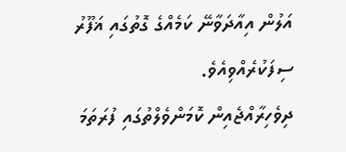އަލުން އިއާދަވާނޭ ކަމެއްގެ ގޮތުގައި ޣަފޫރު ސިފަކުރެއްވިއެވެ.
ދިވެހިރާއްޖެއިން ކޮމަންވެލްތުގައި ފުރަތަމަ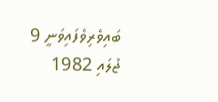ބައިވެރިވެފައިވަނީ 9 ޖުލައި 1982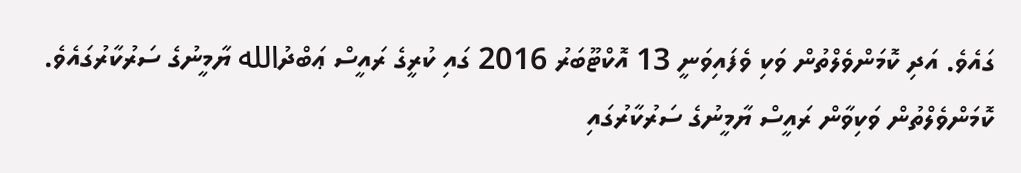ގައެވެ. އަދި ކޮމަންވެލްތުން ވަކި ވެފައިވަނީ 13 އޮކްޓޫބަރު 2016 ގައި ކުރީގެ ރައީސް ޢަބްދުالله ޔާމީނުގެ ސަރުކާރުގައެވެ. ކޮމަންވެލްތުން ވަކިވާން ރައީސް ޔާމީނުގެ ސަރުކާރުގައި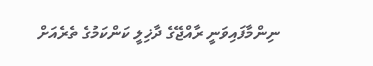ނިންމާފައިވަނީ ރާއްޖޭގެ ދާޚިލީ ކަންކަމުގެ ތެރެއަށް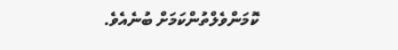ކޮމަންވެލްތުންކަމަށް ބުނެއެވެ.